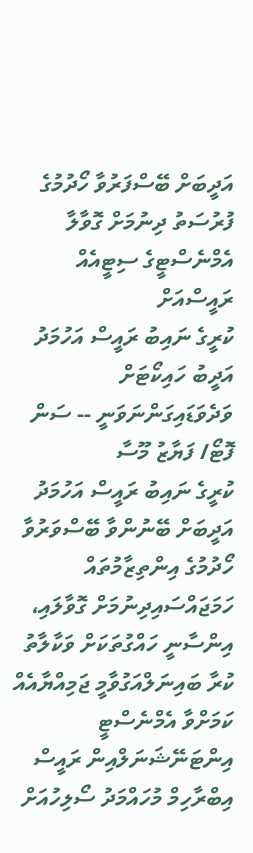އަދީބަށް ބޭސްފަރުވާ ހޯދުމުގެ ފުރުސަތު ދިނުމަށް ގޮވާލާ އެމްނެސްޓީގެ ސިޓީއެއް ރައީސްއަށް
ކުރީގެ ނައިބު ރައީސް އަހުމަދު އަދީބު ހައިކޯޓަށް ވަދެވަޑައިގަންނަވަނީ -- ސަން ފޮޓޯ/ ފަޔާޒު މޫސާ
ކުރީގެ ނައިބު ރައީސް އަހުމަދު އަދީބަށް ބޭނުންވާ ބޭސްވަރުވާ ހޯދުމުގެ އިންތިޒާމުތައް ހަމަޖައްސައިދިނުމަށް ގޮވާލައި، އިންސާނީ ހައްގުތަކަށް ވަކާލާތު ކުރާ ބައިނަލްއަގުވާމީ ޖަމިއްޔާއެއް ކަމަށްވާ އެމްނެސްޓީ އިންޓަނޭޝަނަލްއިން ރައީސް އިބްރާހިމް މުހައްމަދު ސޯލިހުއަށް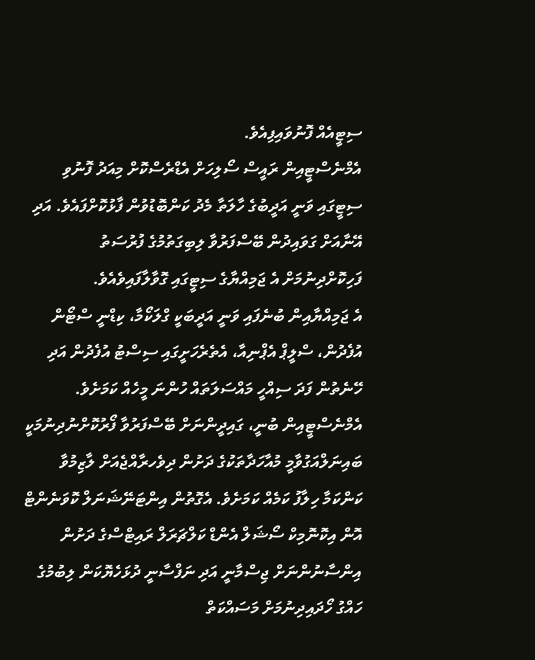ސިޓީއެއް ފޮނުވައިފިއެވެ.
އެމްނެސްޓީއިން ރައީސް ސޯލިހަށް އެޑްރެސްކޮށް މިއަދު ފޮނުވި ސިޓީގައި ވަނީ އަދީބުގެ ހާލަތާ މެދު ކަންބޮޑުވުން ފާޅުކޮށްފައެވެ. އަދި އޭނާއަށް ގަވައިދުން ބޭސްފަރުވާ ލިބިގަތުމުގެ ފުރުސަތު ފަހިކޮށްދިނުމަށް އެ ޖަމިއްޔާގެ ސިޓީގައި ގޮވާލާފައިވެއެވެ.
އެ ޖަމިއްޔާއިން ބުނެފައި ވަނީ އަދީބަކީ ގްލަކޯމާ، ކިޑްނީ ސްޓޯން އުފެދުން، ސްލީޕް އެޕްނިއާ، އެތެރެހަށީގައި ސިސްޓު އުފެދުން އަދި ހޭނެތުން ފަދަ ސިއްހީ މައްސަލަތައް ހުންނަ މީހެއް ކަމަށެވެ.
އެމްނެސްޓީއިން ބުނީ، ގައިދީންނަށް ބޭސްފަރުވާ ފޯރުކޮށްނުދިނުމަކީ ބައިނަލްއަގުވާމީ މުއާހަދާތަކުގެ ދަށުން ދިވެހރާއްޖެއަށް ލާޒިމުވާ ކަންކަމާ ހިލާފު ކަމެއް ކަމަށެވެ. އެގޮތުން އިންޓަނޭޝަނަލް ކޮވަނެންޓް އޮން އިކޮނޮމިކް ސޯޝަލް އެންޑް ކަލްޗަރަލް ރައިޓްސްގެ ދަށުން އިންސާނުންނަށް ޖިސްމާނީ އަދި ނަފްސާނީ ދުޅަހެޔޮކަން ލިބުމުގެ ހައްގު ހޯދައިދިނުމަށް މަސައްކަތް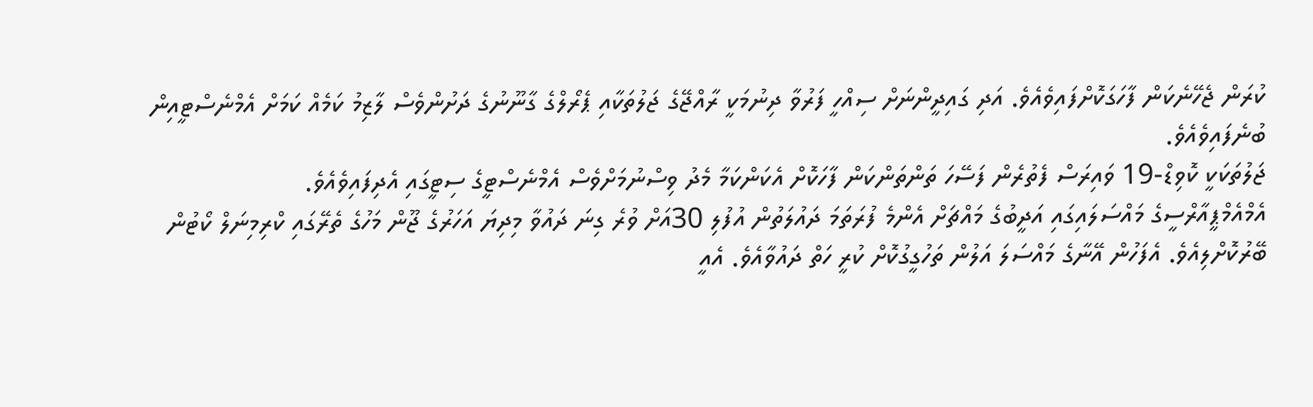ކުރަން ޖެހޭނެކަން ފާހަގަކޮށްފައިވެއެވެ. އަދި ގައިދީންނަށް ސިއްހީ ފަރުވާ ދިނުމަކީ ރާއްޖޭގެ ޖަލުތަކާއި ޕެރޯލްގެ ގާނޫނުގެ ދަށުންވެސް ލާޒިމު ކަމެއް ކަމަށް އެމްނެސްޓީއިން ބުނެފައިވެއެވެ.
ޖަލުތަކަކީ ކޮވިޑް-19 ވައިރަސް ފެތުރެން ފަސޭހަ ތަންތަންކަން ފާހަކޮށް އެކަންކަމާ މެދު ވިސްނުމަށްވެސް އެމްނެސްޓީގެ ސިޓީގައި އެދިފައިވެއެވެ.
އެމްއެމްޕީއާރްސީގެ މައްސަލައިގައި އަދީބުގެ މައްޗަށް އެންމެ ފުރަތަމަ ދައުލަތުން އުފުލި 30އަށް ވުރެ ގިނަ ދައުވާ މިދިޔަ އަހަރުގެ ޖޫން މަހުގެ ތެރޭގައި ކްރިމިނަލް ކޯޓުން ބޭރުކޮށްލިއެވެ. އެފަހުން އޭނާގެ މައްސަލަ އަލުން ތަހުގީގުކޮށް ކުރީ ހަތް ދައުވާއެވެ. އެއީ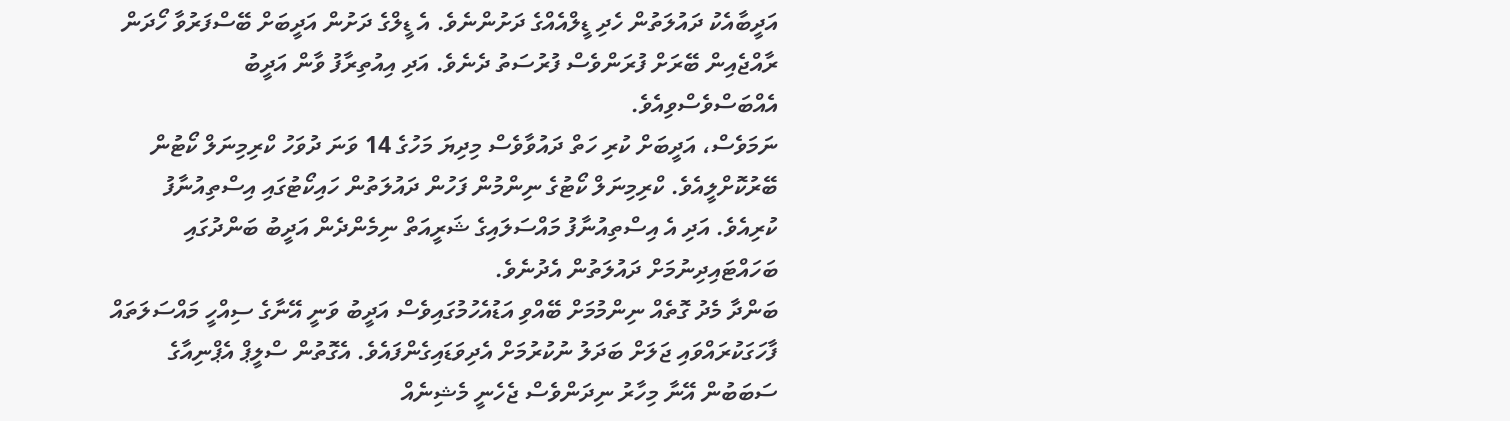އަދީބާއެކު ދައުލަތުން ހެދި ޑީލްއެއްގެ ދަށުންނެވެ. އެ ޑީލްގެ ދަށުން އަދީބަށް ބޭސްފަރުވާ ހޯދަން ރާއްޖެއިން ބޭރަށް ފުރަންވެސް ފުރުސަތު ދެނެވެ. އަދި އިއުތިރާފު ވާން އަދީބު އެއްބަސްވެސްވިއެވެ.
ނަމަވެސް، އަދީބަށް ކުރި ހަތް ދައުވާވެސް މިދިޔަ މަހުގެ 14 ވަނަ ދުވަހު ކްރިމިނަލް ކޯޓުން ބޭރުކޮށްލީއެވެ. ކްރިމިނަލް ކޯޓުގެ ނިންމުން ފަހުން ދައުލަތުން ހައިކޯޓުގައި އިސްތިއުނާފު ކުރިއެވެ. އަދި އެ އިސްތިއުނާފު މައްސަލައިގެ ޝަރީއަތް ނިމެންދެން އަދީބު ބަންދުގައި ބަހައްޓައިދިނުމަށް ދައުލަތުން އެދުނެވެ.
ބަންދާ މެދު ގޮތެއް ނިންމުމަށް ބޭއްވި އަޑުއެހުމުގައިވެސް އަދީބު ވަނީ އޭނާގެ ސިއްހީ މައްސަލަތައް ފާހަގަކުރައްވައި ޖަލަށް ބަދަލު ނުކުރުމަށް އެދިވަޑައިގެންފައެވެ. އެގޮތުން ސްލީޕް އެޕްނިއާގެ ސަބަބުން އޭނާ މިހާރު ނިދަންވެސް ޖެހެނީ މެޝިނެއް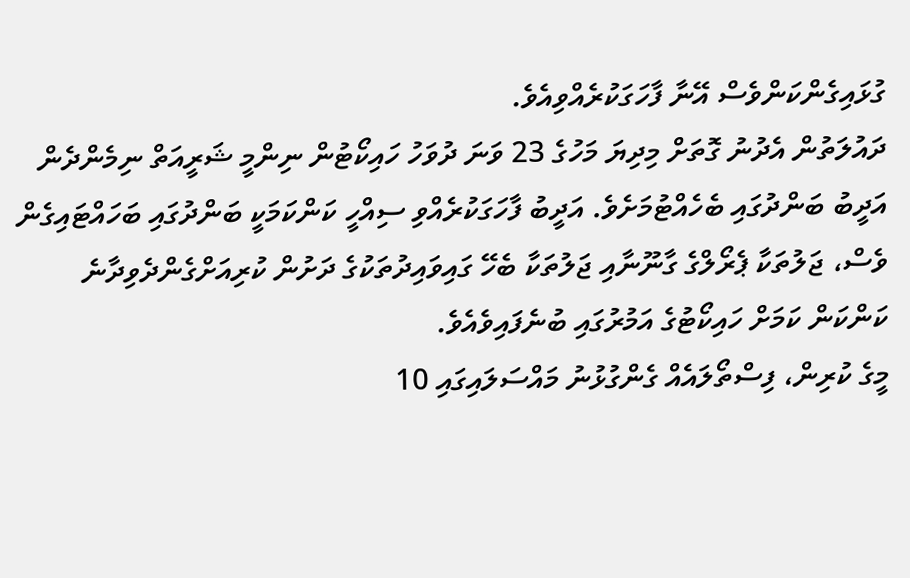ގުޅައިގެންކަންވެސް އޭނާ ފާހަގަކުރެއްވިއެވެ.
ދައުލަތުން އެދުނު ގޮތަށް މިދިޔަ މަހުގެ 23 ވަނަ ދުވަހު ހައިކޯޓުން ނިންމީ ޝަރީއަތް ނިމެންދެން އަދީބު ބަންދުގައި ބެހެއްޓުމަށެވެ. އަދީބު ފާހަގަކުރެއްވި ސިއްހީ ކަންކަމަކީ ބަންދުގައި ބަހައްޓައިގެން ވެސް، ޖަލުތަކާ ޕެރޯލްގެ ގާނޫނާއި ޖަލުތަކާ ބެހޭ ގައިވައިދުތަކުގެ ދަށުން ކުރިއަށްގެންދެވިދާނެ ކަންކަން ކަމަށް ހައިކޯޓުގެ އަމުރުގައި ބުނެފައިވެއެވެ.
މީގެ ކުރިން، ފިސްތޯލައެއް ގެންގުޅުނު މައްސަލައިގައި 10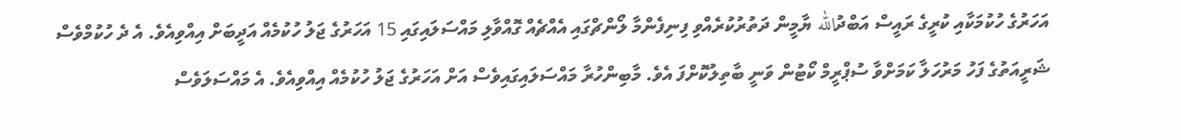އަހަރުގެ ހުކުމަކާއި ކުރީގެ ރައީސް އަބްދުالله ޔާމީން ދަތުރުކުރެއްވި ފިނިފެންމާ ލޯންޗްގައި އެއްޗެއް ގޮއްވާލި މައްސަލައިގައި 15 އަހަރުގެ ޖަލު ހުކުމެއް އަދީބަށް އިއްވިއެވެ. އެ ދެ ހުކުމްވެސް ޝަރީއަތުގެ ފަހު މަރުހަލާ ކަމަށްވާ ސުޕްރީމް ކޯޓުން ވަނީ ބާތިލުކޮށްފަ އެވެ. މާބިންހުރާ މައްސަލައިގައިވެސް އަށް އަހަރުގެ ޖަލު ހުކުމެއް އިއްވިއެވެ. އެ މައްސަލަވެސް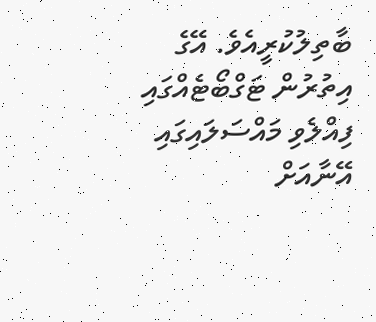ބާތިލުކުރީއެވެ. އޭގެ އިތުރުން ޓަގްބޯޓެއްގައި ފިއްލެވި މައްސަލައިގައި އޭނާއަށް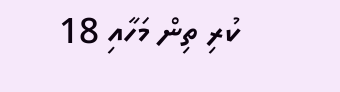ކުރި ތިން މަހާއި 18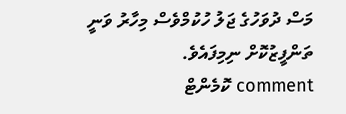މަސް ދުވަހުގެ ޖަލު ހުކުމްވެސް މިހާރު ވަނީ ތަންފީޒުކޮށް ނިމިފައެވެ.
comment ކޮމެންޓް